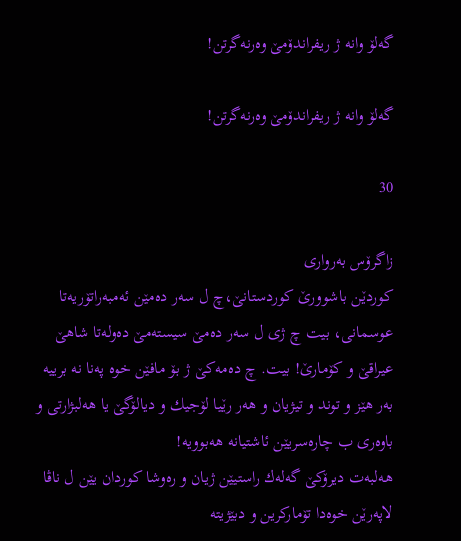گه‌لۆ وانه‌ ژ ریفراندۆمێ وه‌رنه‌گرتن!

گه‌لۆ وانه‌ ژ ریفراندۆمێ وه‌رنه‌گرتن!

30

زاگرۆس به‌رواری
كوردێن باشوورێ كوردستانێ،چ ل سه‌ر ده‌مێن ئه‌مبه‌راتۆریه‌تا عوسمانی، بیت چ ژی ل سه‌ر ده‌مێ سیسته‌مێ ده‌وله‌تا شاهێ عیراقێ و كۆمارێ! بیت. چ ده‌مه‌كێ ژ بۆ مافێن خوه‌ په‌نا نه‌ برییه به‌ر هێز و توند و تیژیان و هه‌ر رێیا لۆجیك و دیالۆگێ یا هه‌لبژارتی و باوه‌ری ب چاره‌سریێن ئاشتیانه‌ هه‌بوویه‌!
هه‌لبه‌ت دیرۆكێ گه‌له‌ك راستیێن ژیان و ره‌وشا كوردان یێن ل ناڤا لاپه‌رێن خوه‌دا تۆماركرین و دبێژیته‌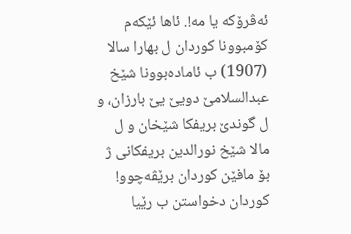ئه‌ڤرۆكه‌ یا مه‌!. ئاها ئێكه‌م كۆمبوونا كوردان ل بهارا سالا (1907) ب ئاماده‌بوونا شێخ عبدالسلامێ دویێ یێ بارزان، و ل گوندێ بریفكا شێخان و ل مالا شێخ نورالدین بریفكانی ژ بۆ مافێن كوردان برێڤه‌چوو!
كوردان دخواستن ب رێیا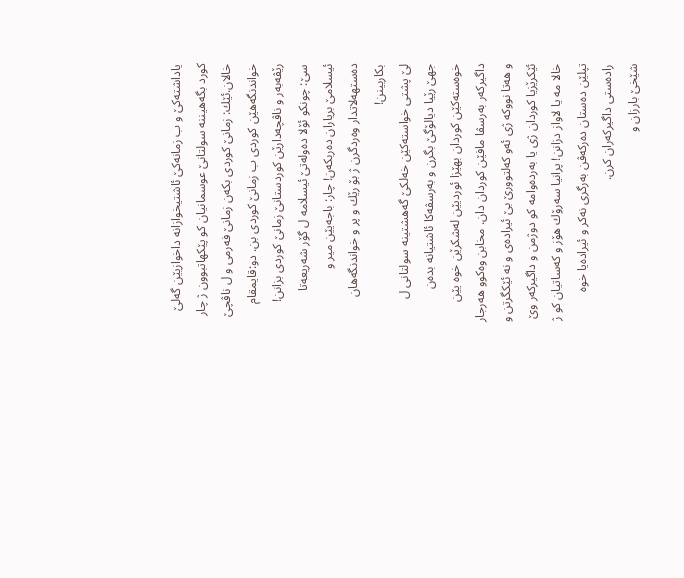یاداشته‌كێ و ب زمانه‌كێ ئاشتیخوازانه‌ داخوازیێن گه‌لێ كورد بگه‌هیننه‌ سولتانێ عوسمانیان كو پێكهاتبوون ژ چار خالان.ئێك: زمانێ كوردی بكه‌ن زمانێ فه‌رمی و ل ناڤچێ خواندنگه‌هێن كوردی ب زمانێ كوردی بن. دو:قایمقام رێڤه‌به‌ر و ناڤچه‌دارێن كوردستانێ زمانێ كوردی بزانن! سێ: چونكو ئۆلا ده‌وله‌تێ ئیسلامه‌ ل گۆر شه‌ریعه‌تا ئیسلامێ بریاران ده‌ربكه‌ن! چار: باجه‌یێن میر و ده‌ستهه‌لاتدار وه‌ردگرن ژ بۆ رێك و پر و خواندنگه‌هان بكاربینن!
لێ پشتی خواسته‌كێن خه‌لكێ گه‌هشتینه‌ سولتانی ل جهێ رێیا دیالۆگێ بگرن و به‌رسڤه‌كا ئاشتیانه‌ بده‌ن خوه‌سته‌كێن كوردان بهێزا ئوردیێن له‌شكرێن خوه‌ یێن داگیركه‌ر به‌رسڤا مافێن كوردان دان. مخابن وه‌كوو هه‌رجار و هه‌تا نووكه‌ ژی ئه‌و كه‌لتوورێ بێ ئیراده‌ی و نه‌ ئێكگرتن و ئێكرێزیا كوردان ژی یا به‌رده‌وامه‌ كو دوژمن و داگیركه‌ر وێ خالا مه‌ یا لاواز دزانن! پرانیا سه‌رۆك هۆز و كه‌ساتیان كو ژ تپلێن ده‌ستان ده‌ركه‌ڤن به‌رگری نه‌كر و ئیراده‌یا خوه‌ راده‌ستی داگیركه‌ران كرن.
شێخێ بارزان و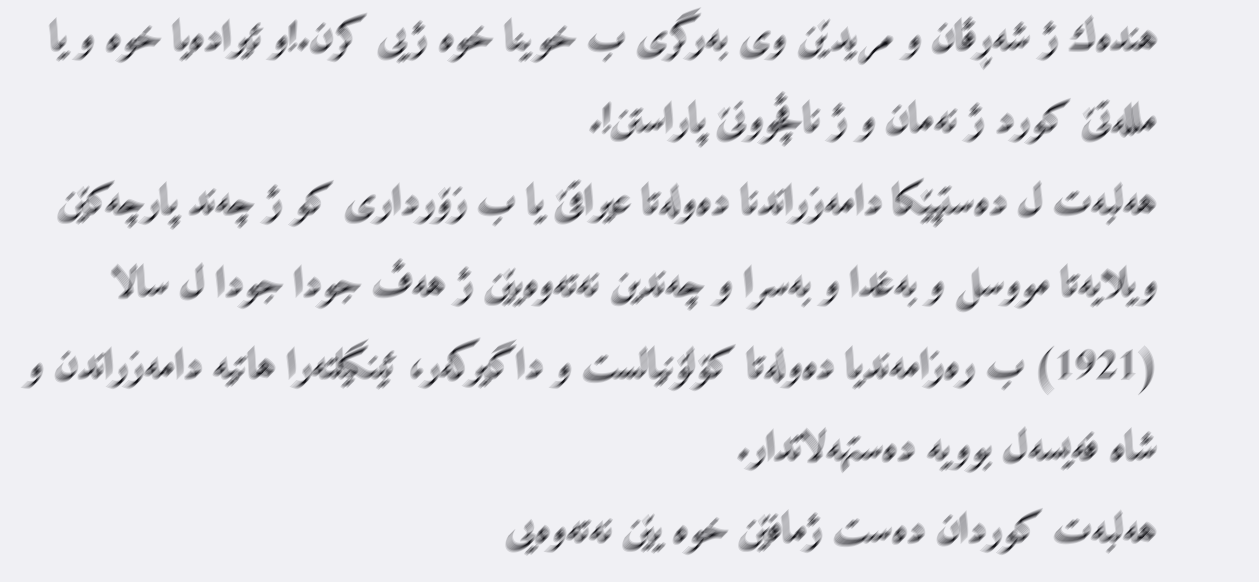هنده‌ك ژ شه‌ڕڤان و مریدێن وی به‌رگری ب خوینا خوه‌ ژیی كرن.!و ئیراده‌یا خوه‌ و یا ملله‌تێ كورد ژ نه‌مان و ژ ناڤچوونێ پاراستن!.
هه‌لبه‌ت ل ده‌ستپێكا دامه‌زراندنا ده‌وله‌تا عیراقێ یا ب زۆرداری كو ژ چه‌ند پارچه‌كێن ویلایه‌تا مووسل و به‌غدا و به‌سرا و چه‌ندین نه‌ته‌وه‌یێن ژ هه‌ڤ جودا جودا ل سالا (1921) ب ره‌زامه‌ندیا ده‌وله‌تا كۆلۆنیالست و داگیركه‌ر، ئینگیلته‌را هاتیه‌ دامه‌زراندن و شاه فه‌یسه‌ل بوویه‌ ده‌ستهه‌لاتدار.
هه‌لبه‌ت كوردان ده‌ست ژمافێن خوه‌ یێن نه‌ته‌وه‌یی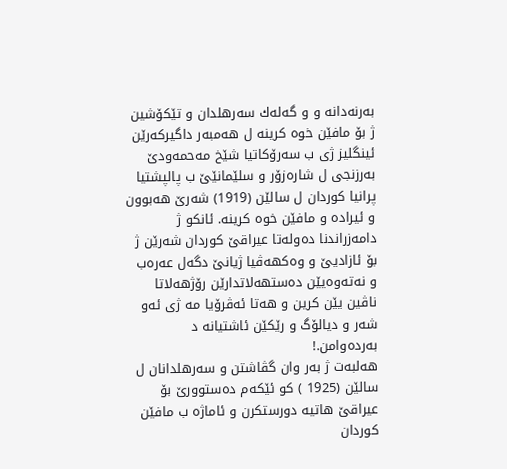به‌رنه‌دانه‌ و و گه‌له‌ك سه‌رهلدان و تێكۆشین ژ بۆ مافێن خوه‌ كرینه‌ ل هه‌مبه‌ر داگیركه‌رێن ئینگلیز ژی ب سه‌رۆكاتیا شێخ مه‌حمه‌ودێ به‌رزنجی ل شاره‌زۆر و سلێمانێێ ب پالپشتیا پرانیا كوردان ل سالێن (1919) شه‌رێ هه‌بوون و ئیراده‌ و مافێن خوه‌ كرینه‌. ئانكو ژ دامه‌زراندنا ده‌وله‌تا عیراقێ كوردان شه‌رێن ژ بۆ ئازادیێ و وه‌كهه‌ڤیا ژیانێ دگه‌ل عه‌ره‌ب و نه‌ته‌وه‌یێن ده‌ستهه‌لاتدارێن رۆژهه‌لاتا ناڤین یێن كرین و هه‌تا ئه‌ڤرۆیا مه‌ ژی ئه‌و شه‌ر و دیالۆگ و رێكێن ئاشتیانه‌ د به‌رده‌وامن.!
هه‌لبه‌ت ژ به‌ر وان گڤاشتن و سه‌رهلدانان ل سالێن (1925 ) كو ئێكه‌م ده‌ستوورێ بۆ عیراقێ هاتیه‌ دورستكرن و ئاماژه‌ ب مافێن كوردان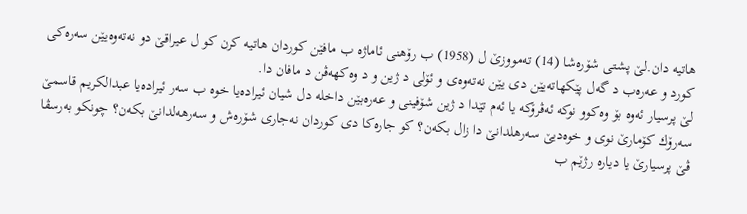هاتیه‌ دان.لێ پشتی شۆره‌شا (14) ته‌مووزێ ل (1958) ب رۆهنی ئاماژه‌ ب مافێن كوردان هاتیه‌ كرن كو ل عیراقێ دو نه‌ته‌وه‌یێن سه‌ره‌كی كورد و عه‌ره‌ب د گه‌ل پێكهاته‌یێن دی یێن نه‌ته‌وه‌ی و ئۆلی د ژین و د وه‌كهه‌ڤن د مافان دا.
لێ پرسیار ئه‌وه‌ بۆ وه‌كوو نوكه‌ ئه‌ڤرۆكه‌ یا ئه‌م تێدا د ژین شۆفینی و عه‌ره‌بێن داخله‌ دل شیان ئیراده‌یا خوه‌ ب سه‌ر ئیراده‌یا عبدالكریم قاسمێ سه‌رۆك كۆمارێ نوی و خوه‌دیێ سه‌رهلدانێ دا زال بكه‌ن؟ كو جاره‌كا دی كوردان نه‌جاری شۆره‌ش و سه‌رهه‌لدانێ بكه‌ن؟ چونكو به‌رسڤا ڤێ پرسیارێ یا دیاره‌ رژێم ب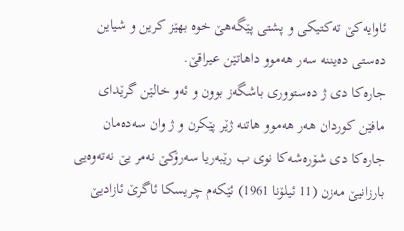ئاوایه‌كێ ته‌كتیكی و پشتی پێگه‌هێ خوه‌ بهێز كرین و شیاین ده‌ستی ده‌یننه‌ سه‌ر هه‌موو داهاتێن عیراقێ.
جاره‌كا دی ژ ده‌ستووری باشگه‌ز بوون و ئه‌و خالێن گرێدای مافێن كوردان هه‌ر هه‌موو هاتنه‌ ژێر پێكرن و ژ وان سه‌ده‌مان جاره‌كا دی شۆره‌شه‌كا نوی ب رێبه‌ریا سه‌رۆكێ نه‌مر یێ نه‌ته‌وه‌یی بارزانیێ مه‌زن (11 ئیلۆنا 1961) ئێكه‌م چریسكا ئاگرێ ئازادیێ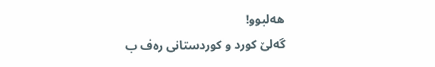هه‌لبوو!
گه‌لێ كورد و كوردستانی ره‌ف ب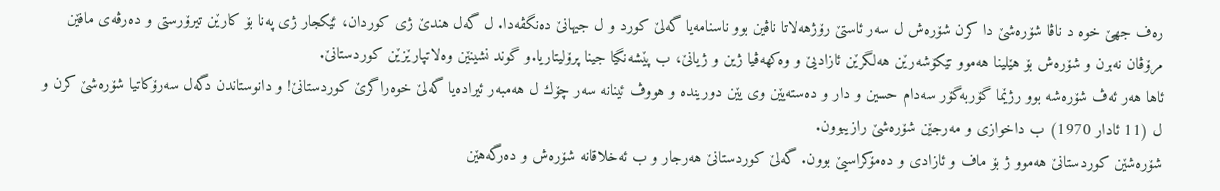ره‌ف جهێ خوه‌ د ناڤا شۆره‌شێ دا كرن شۆره‌ش ل سه‌ر ئاستێ رۆژهه‌لاتا ناڤین بوو ناسنامه‌یا گه‌لێ كورد و ل جیهانێ ده‌نگڤه‌دا. ل گه‌ل هندێ ژی كوردان، ئێكجار ژی په‌نا بۆ كارێن تیرۆرستی و ده‌رڤه‌ی مافێن مرۆڤان نه‌برن و شۆره‌ش بۆ هێلینا هه‌موو تێكۆشه‌رێن هه‌لگرێن ئازادیێ و وه‌كهه‌ڤیا ژین و ژیانێ، ب پێشه‌نگیا جینا پرۆلیتاریا.و گوند نشینێن وه‌لاتپارێزێن كوردستانێ.
ئاها هه‌ر ئه‌ڤ شۆره‌شه‌ بوو رژێما گۆربه‌گۆر سه‌دام حسین و دار و ده‌سته‌یێن وی یێن دورینده‌ و هووڤ ئینانه‌ سه‌ر چۆك ل هه‌مبه‌ر ئیراده‌یا گه‌لێ خوه‌راگرێ كوردستانێ! و دانوستاندن دگه‌ل سه‌رۆكاتیا شۆره‌شێ كرن و ل (11 ئادار 1970) ب داخوازی و مه‌رجێن شۆره‌شێ رازیبوون.
شۆره‌شێن كوردستانێ هه‌موو ژ بۆ ماف و ئازادی و ده‌مۆكراسیێ بوون. گه‌لێ كوردستانێ هه‌رجار و ب ئه‌خلاقانه‌ شۆره‌ش و ده‌رگه‌هێن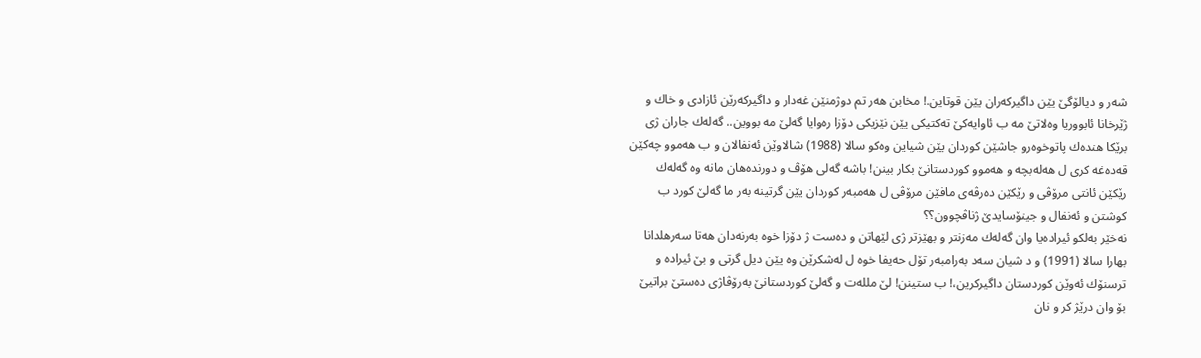شه‌ر و دیالۆگێ یێن داگیركه‌ران یێن قوتاین.! مخابن هه‌ر تم دوژمنێن غه‌دار و داگیركه‌رێن ئازادی و خاك و ژێرخانا ئابووریا وه‌لاتێ مه‌ ب ئاوایه‌كێ ته‌كتیكی یێن نێزیكی دۆزا ره‌وایا گه‌لێ مه‌ بووین.. گه‌له‌ك جاران ژی برێكا هنده‌ك پاتوخوه‌رو جاشێن كوردان یێن شیاین وه‌كو سالا (1988) شالاوێن ئه‌نفالان و ب هه‌موو چه‌كێن قه‌ده‌غه‌ كری ل هه‌له‌بچه‌ و هه‌موو كوردستانێ بكار بینن! باشه‌ گه‌لی هۆڤ و دورنده‌هان مانه‌ وه‌ گه‌له‌ك رێكێن ئانتی مرۆڤی و رێكێن ده‌رڤه‌ی مافێن مرۆڤی ل هه‌مبه‌ر كوردان یێن گرتینه‌ به‌ر ما گه‌لێ كورد ب كوشتن و ئه‌نفال و جینۆسایدێ ژناڤچوون؟؟
نه‌خێر به‌لكو ئیراده‌یا وان گه‌له‌ك مه‌زنتر و بهێزتر ژی لێهاتن و ده‌ست ژ دۆزا خوه‌ به‌رنه‌دان هه‌تا سه‌رهلدانا بهارا سالا (1991) و د شیان سه‌د به‌رامبه‌ر تۆل حه‌یفا خوه‌ ل له‌شكرێن وه‌ یێن دیل گرتی و بێ ئیراده‌ و ترسنۆك ئه‌وێن كوردستان داگیركرین،! ب ستینن! لێ ملله‌ت و گه‌لێ كوردستانێ به‌رۆڤاژی ده‌ستێ براتیێ بۆ وان درێژ كر و نان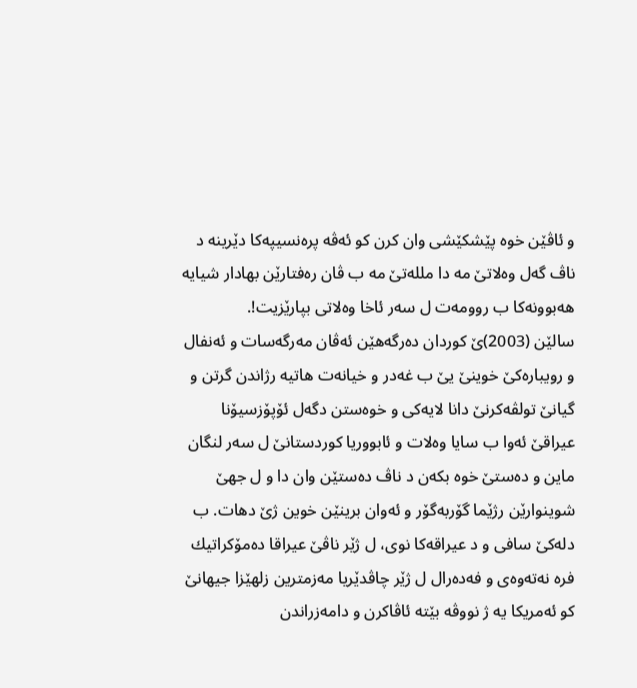و ئاڤێن خوه‌ پێشكێشی وان كرن كو ئه‌ڤه‌ پره‌نسیپه‌كا دێرینه‌ د ناڤ گه‌ل وه‌لاتێ مه‌ دا ملله‌تێ مه‌ ب ڤان ره‌فتارێن بهادار شیایه‌ هه‌بوونه‌كا ب روومه‌ت ل سه‌ر ئاخا وه‌لاتی بپارێزیت!.
سالێن (2003)ێ كوردان ده‌رگه‌هێن ئه‌ڤان مه‌رگه‌سات و ئه‌نفال و رویباره‌كێ خوینێ یێ ب غه‌در و خیانه‌ت هاتیه‌ رژاندن گرتن و گیانێ تولڤه‌كرنێ دانا لایه‌كی و خوه‌ستن دگه‌ل ئۆپۆزسیۆنا عیراقێ ئه‌وا ب سایا وه‌لات و ئابووریا كوردستانێ ل سه‌ر لنگان ماین و ده‌ستێ خوه‌ بكه‌ن د ناڤ ده‌ستێن وان دا و ل جهێ شوینوارێن رژێما گۆربه‌گۆر و ئه‌وان برینێن خوین ژێ دهات. ب دله‌كێ سافی و د عیراقه‌كا نوی، ل ژێر ناڤێ عیراقا ده‌مۆكراتیك فره‌ نه‌ته‌وه‌ی و فه‌ده‌رال ل ژێر چاڤدێریا مه‌زمترین زلهێزا جیهانێ كو ئه‌مریكا یه‌ ژ نووڤه‌ بێته‌ ئاڤاكرن و دامه‌زراندن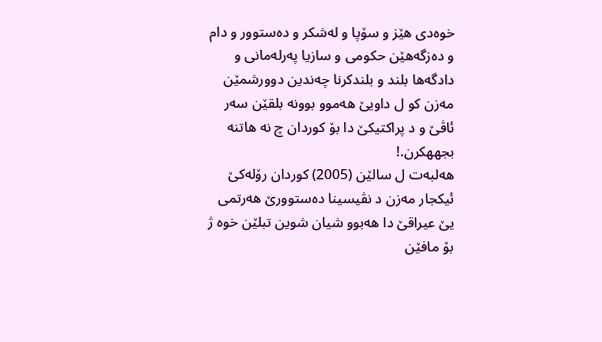خوه‌دی هێز و سۆپا و له‌شكر و ده‌ستوور و دام و ده‌زگه‌هێن حكومی و سازیا په‌رله‌مانی و دادگه‌ها بلند و بلندكرنا چه‌ندین دوورشمێن مه‌زن كو ل داویێ هه‌موو بوونه‌ بلقێن سه‌ر ئاڤێ و د پراكتیكێ دا بۆ كوردان چ نه‌ هاتنه‌ بجههكرن.!
هه‌لبه‌ت ل سالێن (2005) كوردان رۆله‌كێ ئیكجار مه‌زن د نڤیسینا ده‌ستوورێ هه‌رتمی یێ عیراقێ دا هه‌بوو شیان شوین تبلێن خوه‌ ژ بۆ مافێن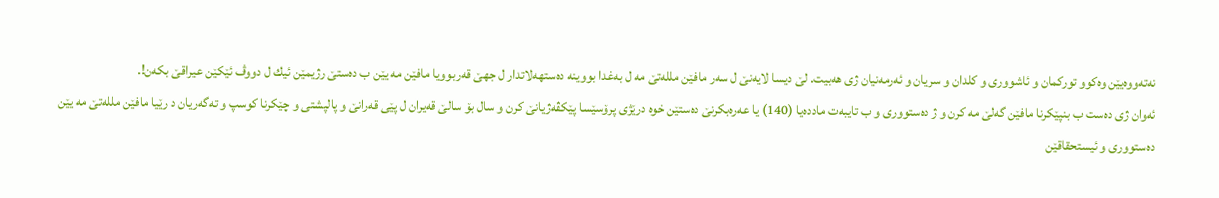نه‌ته‌ووه‌یێن وه‌كوو توركمان و ئاشووری و كلدان و سریان و ئه‌رمه‌نیان ژی هه‌بیت. لێ دیسا لایه‌نێ ل سه‌ر مافێن ملله‌تێ مه‌ ل به‌غدا بووینه‌ ده‌ستهه‌لاتدار ل جهێ قه‌ربوویا مافێن مه‌ یێن ب ده‌ستێ رژیمێن ئیك ل دووڤ ئێكێن عیراقێ بكه‌ن!.
ئه‌وان ژی ده‌ست ب بنپێكرنا مافێن گه‌لێ مه‌ كرن و ژ ده‌ستووری و ب تایبه‌ت مادده‌یا (140) یا عه‌ره‌بكرنێ ده‌ستێن خوه‌ درێژی پرۆسێسا پێكڤه‌ژیانێ كرن و سال بۆ سالێ قه‌یران ل پێی قه‌رانێ و پالپشتی و چێكرنا كوسپ و ته‌گه‌ریان د رێیا مافێن ملله‌تێ مه‌ یێن ده‌ستووری و ئیستحقاقێن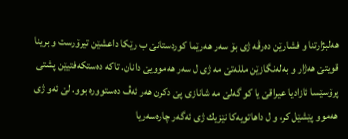هه‌لبژارتنا و فشارێن ده‌رڤه‌ ژی بۆ سه‌ر هه‌رێما كوردستانێ ب رێكا داعشێن تیرۆرست و برینا قویتێ هه‌ژار و به‌له‌نگازێن ملله‌تێ مه‌ ژی ل سه‌ر هه‌موویێ دانان. تاكه‌ ده‌ستكه‌فتیێن پشتی پرۆسێسا ئازادیا عیراقێ یا كو گه‌لێ مه‌ شانازی پێ دكرن هه‌ر ئه‌ڤ ده‌ستووره‌ بوو. لێ ئه‌و ژی هه‌موو پێشێل كر، و ل داهاتویه‌كا نێزیك ژی ئه‌گه‌ر چاره‌سه‌ریا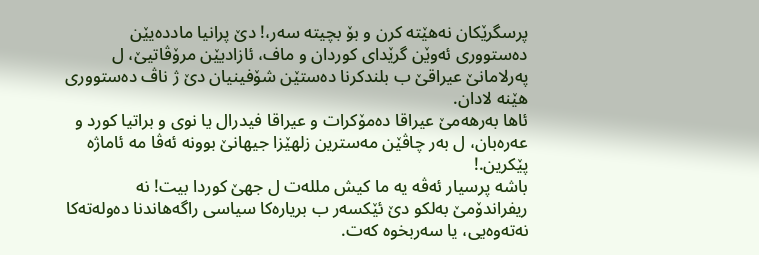پرسگرێكان نه‌هێته‌ كرن و بۆ بچیته‌ سه‌ر،! دێ پرانیا مادده‌یێن ده‌ستووری ئه‌وێن گرێدای كوردان و ماف، ئازادیێن مرۆڤاتیێ، ل په‌رلامانێ عیراقێ ب بلندكرنا ده‌ستێن شۆفینیان دێ ژ ناڤ ده‌ستووری هێنه‌ لادان.
ئاها به‌رهه‌مێ عیراقا ده‌مۆكرات و عیراقا فیدرال یا نوی و براتیا كورد و عه‌ره‌بان، ل به‌ر چاڤێن مه‌سترین زلهێزا جیهانێ بوونه‌ ئه‌ڤا مه‌ ئاماژه‌ پێكرین.!
باشه‌ پرسیار ئه‌ڤه‌ یه‌ ما كیش ملله‌ت ل جهێ كوردا بیت! نه‌ ریفراندۆمێ به‌لكو دێ ئێكسه‌ر ب بریاره‌كا سیاسی راگه‌هاندنا ده‌وله‌ته‌كا نه‌ته‌وه‌یی، یا سه‌ربخوه‌ كه‌ت.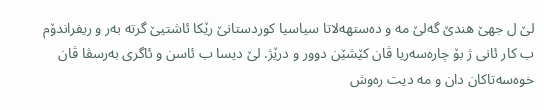لێ ل جهێ هندێ گه‌لێ مه‌ و ده‌ستهه‌لاتا سیاسیا كوردستانێ رێكا ئاشتیێ گرته‌ به‌ر و ریفراندۆم ب كار ئانی ژ بۆ چاره‌سه‌ریا ڤان كێشێن دوور و درێژ. لێ دیسا ب ئاسن و ئاگری به‌رسڤا ڤان خوه‌سه‌تاكان دان و مه‌ دیت ره‌وش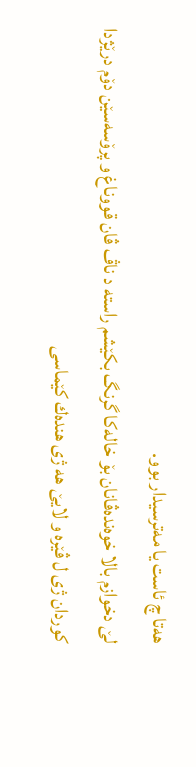هه‌تا چ ئاست یا مه‌ترسیدار بوو.
لێ دخوازم بالا خوه‌نده‌ڤانان بۆ خاله‌كا گرنگ بكێشم راسته‌ د ناڤ ڤان قووناغ و پرۆسه‌سێن دۆم درێژدا كوردان ژی ل ڤێره‌ و لایێ هه‌ ژی هنده‌ك كێماسی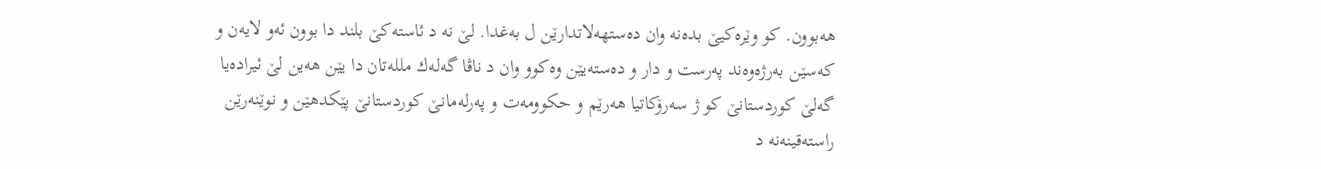هه‌بوون. كو وێره‌كیێ بده‌نه‌ وان ده‌ستهه‌لاتدارێن ل به‌غدا. لێ نه‌ د ئاسته‌كێ بلند دا بوون ئه‌و لایه‌ن و كه‌سێن به‌رژه‌وه‌ند په‌رست و دار و ده‌سته‌یێن وه‌كوو وان د ناڤا گه‌له‌ك ملله‌تان دا یێن هه‌ین لێ ئیراده‌یا گه‌لێ كوردستانێ كو ژ سه‌رۆكاتیا هه‌رێم و حكوومه‌ت و په‌رله‌مانێ كوردستانێ پێكدهێن و نوێنه‌رێن راسته‌قینه‌نه‌ د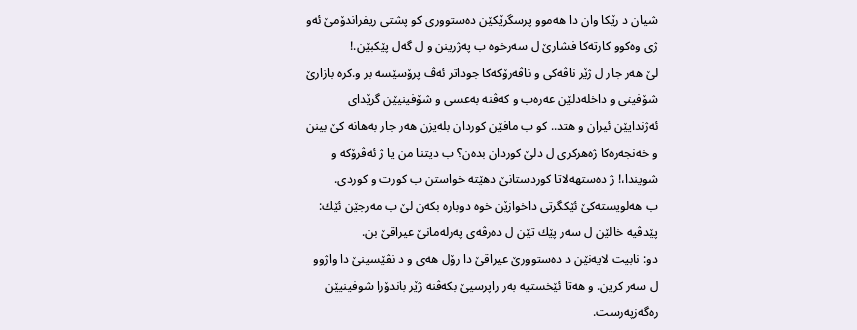شیان د رێكا وان دا هه‌موو پرسگرێكێن ده‌ستووری كو پشتی ریفراندۆمێ ئه‌و ژی وه‌كوو كارته‌كا فشارێ ل سه‌رخوه‌ ب په‌ژرینن و ل گه‌ل پێكبێن.!
لێ هه‌ر جار ل ژێر ناڤه‌كی و ناڤه‌رۆكه‌كا جوداتر ئه‌ڤ پرۆسێسه‌ بر و.كره‌ بازارێ شۆفینی و داخله‌دلێن عه‌ره‌ب و كه‌ڤنه‌ به‌عسی و شۆفینیێن گرێدای ئه‌ژندایێن ئیران و هتد.. كو ب مافێن كوردان بله‌یزن هه‌ر جار به‌هانه‌ كێ بینن و خه‌نجه‌ره‌كا ژه‌هركری ل دلێ كوردان بده‌ن؟ ب دیتنا من یا ژ ئه‌ڤرۆكه‌ و شویندا،! ژ ده‌ستهه‌لاتا كوردستانێ دهێته‌ خواستن ب كورت و كوردی.
ب هه‌لویسته‌كێ ئێكگرتی داخوازێن خوه‌ دوباره‌ بكه‌ن لێ ب مه‌رجێن ئێك: پێدڤیه‌ خالێن ل سه‌ر پێك تێن ل ده‌رڤه‌ی په‌رله‌مانێ عیراقێ بن.
دو: نابیت لایه‌نێن د ده‌ستوورێ عیراقێ دا رۆل هه‌ی و د نڤێسینێ دا واژوو ل سه‌ر كرین. و هه‌تا ئێخستیه‌ به‌ر راپرسیێ بكه‌ڤنه‌ ژێر باندۆرا شوفینیێن ره‌گه‌زپه‌رست.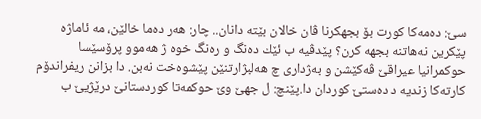سێ: ده‌مه‌كا كورت بۆ بجهكرنا ڤان خالان بێته‌ دانان.. چار: هه‌ر ده‌ما خالێن، مه‌ ئاماژه‌ پێكرین نه‌هاتنه‌ بجهه كرن؟ پێدڤیه‌ ب ئێك ده‌نگ و ره‌نگ خوه‌ ژ هه‌موو پرۆسێسا حوكمرانیا عیراقێ ڤه‌كێشن و به‌ژداری چ هه‌لبژارتنێن پێشوه‌خت نه‌بن. دا بزانن ریفراندۆم كارته‌كا زندیه‌ د ده‌ستێ كوردان دا.پێنچ: ل جهێ وێ حوكمه‌تا كوردستانێ درێژیێ ب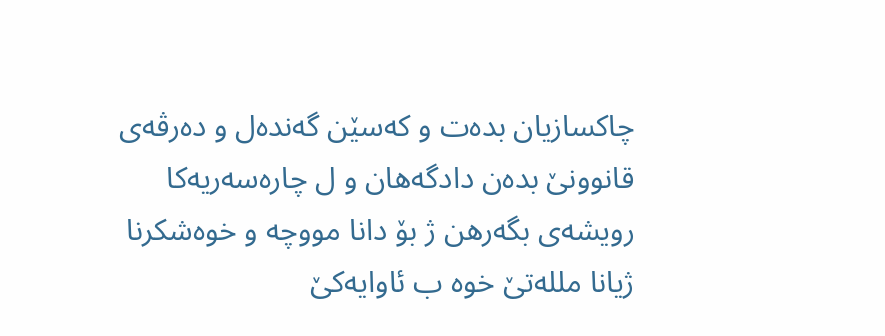چاكسازیان بده‌ت و كه‌سێن گه‌نده‌ل و ده‌رڤه‌ی قانوونێ بده‌ن دادگه‌هان و ل چاره‌سه‌ریه‌كا رویشه‌ی بگه‌رهن ژ بۆ دانا مووچه‌ و خوه‌شكرنا ژیانا ملله‌تێ خوه‌ ب ئاوایه‌كێ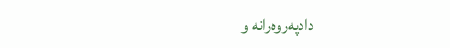دادپه‌روه‌رانه‌ و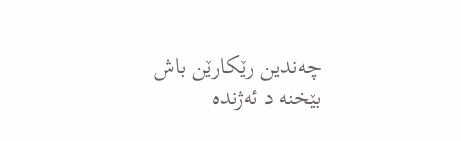چه‌ندین رێكارێن باش بێخنه‌ د ئه‌ژنده‌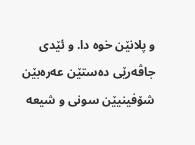و پلانێن خوه‌ دا. و ئێدی جاڤه‌رێی ده‌ستێن عه‌ره‌بێن شۆفینیێن سونی و شیعه‌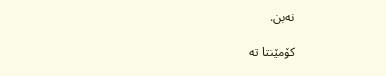نه‌بن.

کۆمێنتا تە